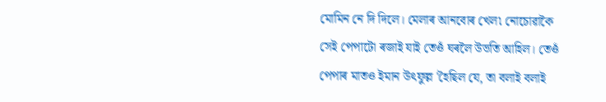মোমিন নে দি দিলে। মেলাৰ আনবোৰ খেল৷ নোচোৱাকৈ সেই পেপাটো ৰজাই যাই তেওঁ ঘৰলৈ উভতি আহিল। তেওঁ পেপাৰ মাতও ইমান উৎফুল্ল 'হৈছিল যে, তা বলাই বলাই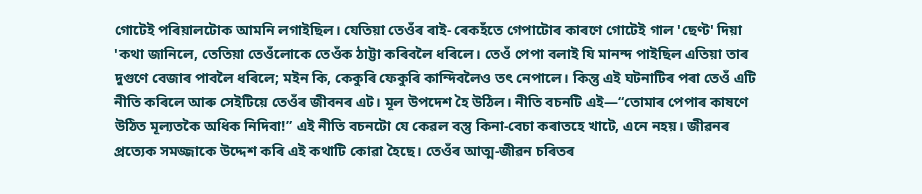গোটেই পৰিয়ালটোক আমনি লগাইছিল। যেতিয়া তেওঁৰ ৰাই- ৰেকহঁতে গেপাটোৰ কাৰণে গোটেই গাল 'ছেণ্ট' দিয়া 'কথা জানিলে, তেতিয়া তেওঁলোকে তেওঁক ঠাট্টা কৰিবলৈ ধৰিলে। তেওঁ পেপা বলাই যি মানন্দ পাইছিল এতিয়া তাৰ দুগুণে বেজাৰ পাবলৈ ধৰিলে; মইন কি, কেকুৰি ফেকুৰি কান্দিবলৈও তৎ নেপালে। কিন্তু এই ঘটনাটিৰ পৰা তেওঁ এটি নীতি কৰিলে আৰু সেইটিয়ে তেওঁৰ জীবনৰ এট। মূল উপদেশ হৈ উঠিল। নীতি বচনটি এই—“তোমাৰ পেপাৰ কাষণে উঠিত মূল্যতকৈ অধিক নিদিবা!” এই নীতি বচনটো যে কেৱল বস্তু কিনা-বেচা কৰাতহে খাটে, এনে নহয়। জীৱনৰ প্ৰত্যেক সমজ্জাকে উদ্দেশ কৰি এই কথাটি কোৱা হৈছে। তেওঁৰ আত্ম-জীৱন চৰিতৰ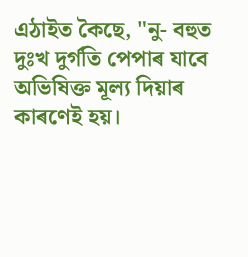এঠাইত কৈছে, "নু- বহুত দুঃখ দুৰ্গতি পেপাৰ যাবে অভিষিক্ত মূল্য দিয়াৰ কাৰণেই হয়।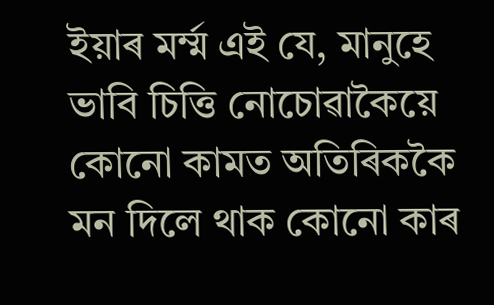ইয়াৰ মৰ্ম্ম এই যে, মানুহে ভাবি চিত্তি নোচোৱাকৈয়ে কোনো কামত অতিৰিককৈ মন দিলে থাক কোনো কাৰ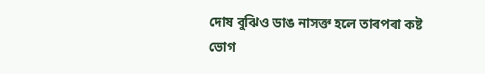দোষ বুঝিও ডাঙ নাসক্ত হলে তাৰপৰা কষ্ট ভোগ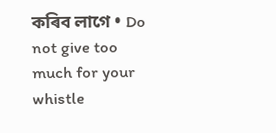কৰিব লাগে • Do not give too much for your whistle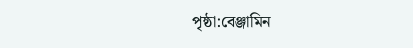পৃষ্ঠা:বেঞ্জামিন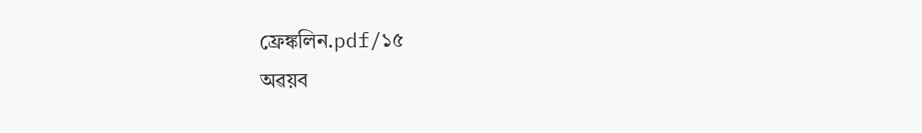ফ্ৰেঙ্কলিন.pdf/১৫
অৱয়ব